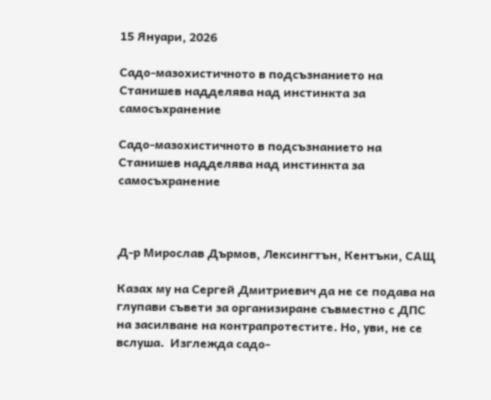15 Януари, 2026

Садо-мазохистичното в подсъзнанието на Станишев надделява над инстинкта за самосъхранение

Садо-мазохистичното в подсъзнанието на Станишев надделява над инстинкта за самосъхранение



Д-р Мирослав Дърмов, Лексингтън, Кентъки, САЩ

Казах му на Сергей Дмитриевич да не се подава на глупави съвети за организиране съвместно с ДПС на засилване на контрапротестите. Но, уви, не се вслуша.  Изглежда садо-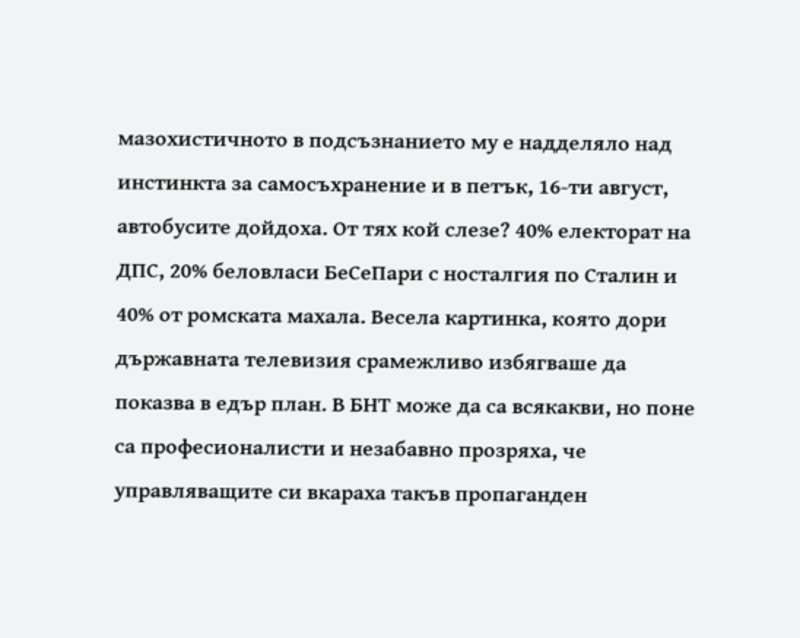мазохистичното в подсъзнанието му е надделяло над инстинкта за самосъхранение и в петък, 16-ти август, автобусите дойдоха. От тях кой слезе? 40% електорат на ДПС, 20% беловласи БеСеПари с носталгия по Сталин и 40% от ромската махала. Весела картинка, която дори държавната телевизия срамежливо избягваше да показва в едър план. В БНТ може да са всякакви, но поне са професионалисти и незабавно прозряха, че управляващите си вкараха такъв пропаганден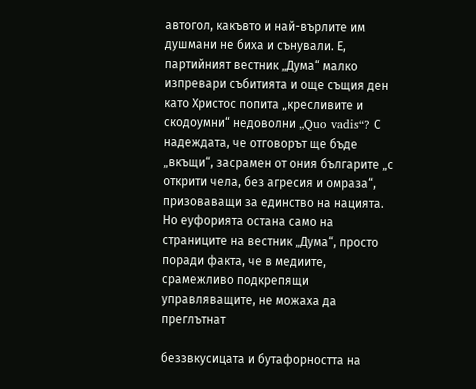автогол, какъвто и най-върлите им душмани не биха и сънували. Е, партийният вестник „Дума“ малко изпревари събитията и още същия ден като Христос попита „кресливите и скодоумни“ недоволни „Quo vadis“? С надеждата, че отговорът ще бъде „вкъщи“, засрамен от ония българите „с открити чела, без агресия и омраза“, призоваващи за единство на нацията. Но еуфорията остана само на страниците на вестник „Дума“, просто поради факта, че в медиите, срамежливо подкрепящи управляващите, не можаха да преглътнат

беззвкусицата и бутафорността на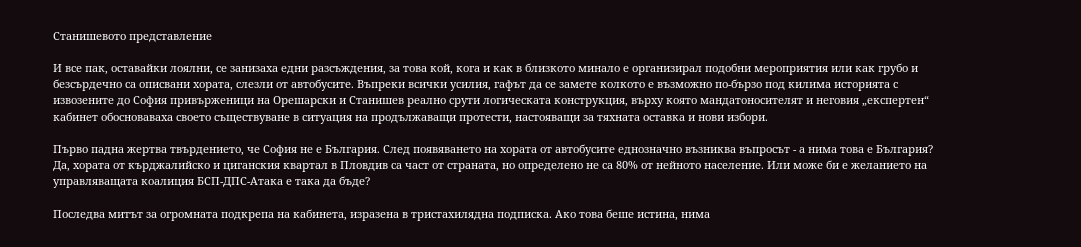Станишевото представление

И все пак, оставайки лоялни, се занизаха едни разсъждения, за това кой, кога и как в близкото минало е организирал подобни мероприятия или как грубо и безсърдечно са описвани хората, слезли от автобусите. Въпреки всички усилия, гафът да се замете колкото е възможно по-бързо под килима историята с извозените до София привърженици на Орешарски и Станишев реално срути логическата конструкция, върху която мандатоносителят и неговия „експертен“ кабинет обосноваваха своето съществуване в ситуация на продължаващи протести, настояващи за тяхната оставка и нови избори.

Първо падна жертва твърдението, че София не е България. След появяването на хората от автобусите еднозначно възниква въпросът - а нима това е България? Да, хората от кърджалийско и циганския квартал в Пловдив са част от страната, но определено не са 80% от нейното население. Или може би е желанието на управляващата коалиция БСП-ДПС-Атака е така да бъде?

Последва митът за огромната подкрепа на кабинета, изразена в тристахилядна подписка. Ако това беше истина, нима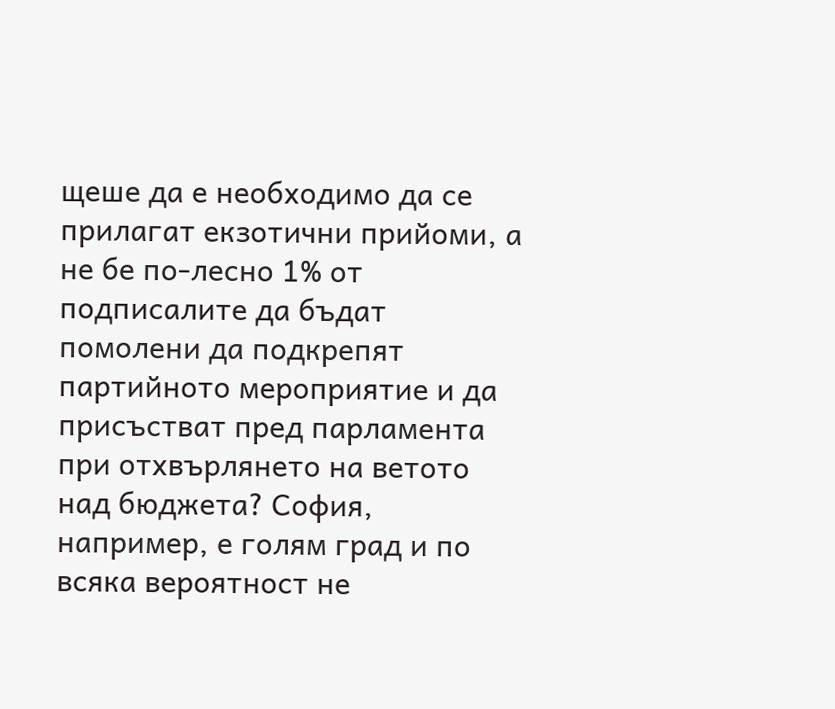щеше да е необходимо да се прилагат екзотични прийоми, а не бе по-лесно 1% от подписалите да бъдат помолени да подкрепят партийното мероприятие и да присъстват пред парламента при отхвърлянето на ветото над бюджета? София, например, е голям град и по всяка вероятност не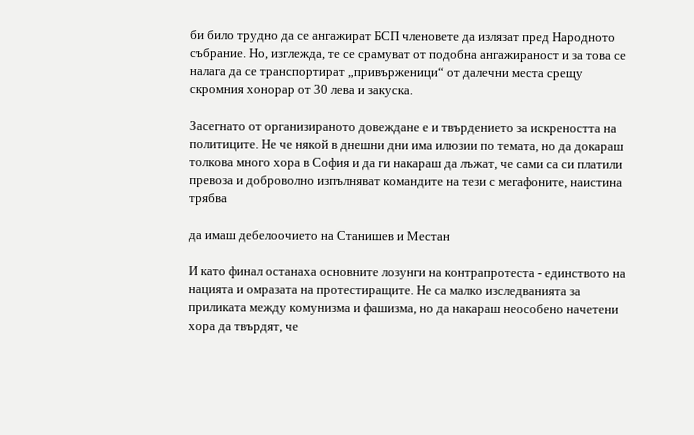би било трудно да се ангажират БСП членовете да излязат пред Народното събрание. Но, изглежда, те се срамуват от подобна ангажираност и за това се налага да се транспортират „привърженици“ от далечни места срещу скромния хонорар от 30 лева и закуска.

Засегнато от организираното довеждане е и твърдението за искреността на политиците. Не че някой в днешни дни има илюзии по темата, но да докараш толкова много хора в София и да ги накараш да лъжат, че сами са си платили превоза и доброволно изпълняват командите на тези с мегафоните, наистина трябва

да имаш дебелоочието на Станишев и Местан

И като финал останаха основните лозунги на контрапротеста - единството на нацията и омразата на протестиращите. Не са малко изследванията за приликата между комунизма и фашизма, но да накараш неособено начетени хора да твърдят, че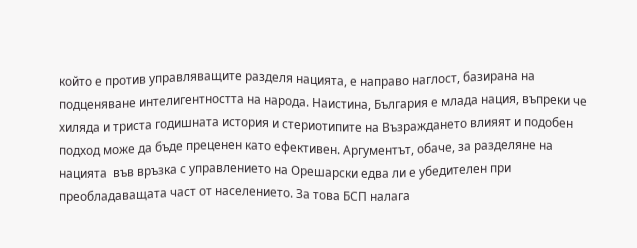който е против управляващите разделя нацията, е направо наглост, базирана на подценяване интелигентността на народа. Наистина, България е млада нация, въпреки че хиляда и триста годишната история и стериотипите на Възраждането влияят и подобен подход може да бъде преценен като ефективен. Аргументът, обаче, за разделяне на нацията  във връзка с управлението на Орешарски едва ли е убедителен при преобладаващата част от населението. За това БСП налага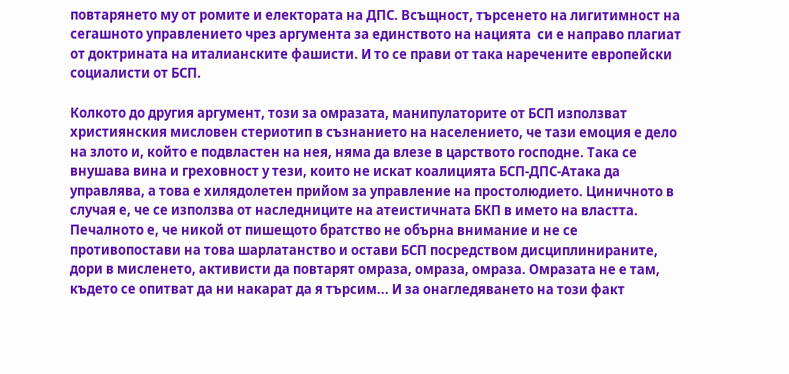повтарянето му от ромите и електората на ДПС. Всъщност, търсенето на лигитимност на сегашното управлението чрез аргумента за единството на нацията  си е направо плагиат от доктрината на италианските фашисти. И то се прави от така наречените европейски социалисти от БСП.

Колкото до другия аргумент, този за омразата, манипулаторите от БСП използват християнския мисловен стериотип в съзнанието на населението, че тази емоция е дело на злото и, който е подвластен на нея, няма да влезе в царството господне. Така се внушава вина и греховност у тези, които не искат коалицията БСП-ДПС-Атака да управлява, а това е хилядолетен прийом за управление на простолюдието. Циничното в случая е, че се използва от наследниците на атеистичната БКП в името на властта. Печалното е, че никой от пишещото братство не обърна внимание и не се противопостави на това шарлатанство и остави БСП посредством дисциплинираните, дори в мисленето, активисти да повтарят омраза, омраза, омраза. Омразата не е там, където се опитват да ни накарат да я търсим... И за онагледяването на този факт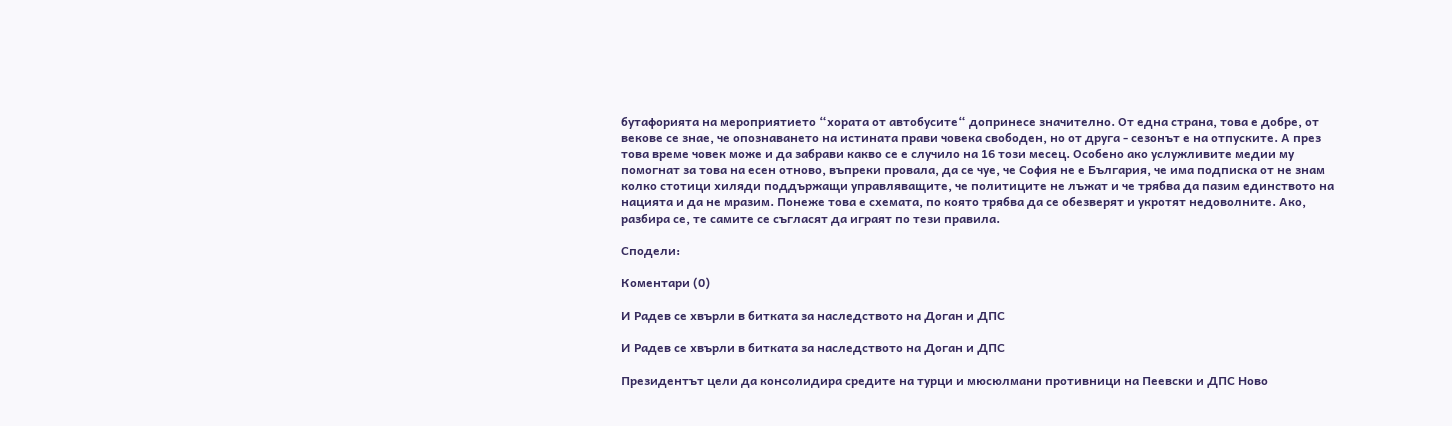бутафорията на мероприятието “хората от автобусите“ допринесе значително. От една страна, това е добре, от векове се знае, че опознаването на истината прави човека свободен, но от друга - сезонът е на отпуските. А през това време човек може и да забрави какво се е случило на 16 този месец. Особено ако услужливите медии му помогнат за това на есен отново, въпреки провала, да се чуе, че София не е България, че има подписка от не знам колко стотици хиляди поддържащи управляващите, че политиците не лъжат и че трябва да пазим единството на нацията и да не мразим. Понеже това е схемата, по която трябва да се обезверят и укротят недоволните. Ако, разбира се, те самите се съгласят да играят по тези правила.

Сподели:

Коментари (0)

И Радев се хвърли в битката за наследството на Доган и ДПС

И Радев се хвърли в битката за наследството на Доган и ДПС

Президентът цели да консолидира средите на турци и мюсюлмани противници на Пеевски и ДПС Ново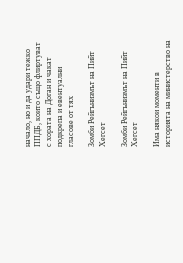начало, но и да удари тежко ППДБ, които също флиртуват с хората на Доган и чакат подкрепа и евентуални гласове от тях

Зомби Рейгънизмът на Пийт Хегсет

Зомби Рейгънизмът на Пийт Хегсет

Има някои моменти в историята на министерство на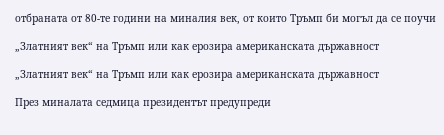отбраната от 80-те години на миналия век, от които Тръмп би могъл да се поучи

„Златният век“ на Тръмп или как ерозира американската държавност

„Златният век“ на Тръмп или как ерозира американската държавност

През миналата седмица президентът предупреди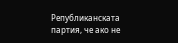Републиканската партия, че ако не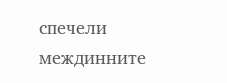спечели междинните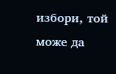избори, той може да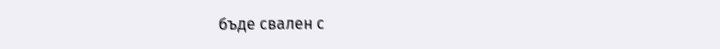бъде свален с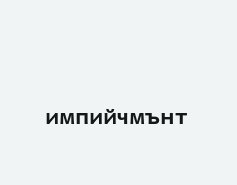импийчмънт